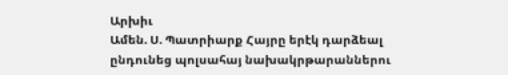Արխիւ
Ամեն. Ս. Պատրիարք Հայրը երէկ դարձեալ ընդունեց պոլսահայ նախակրթարաններու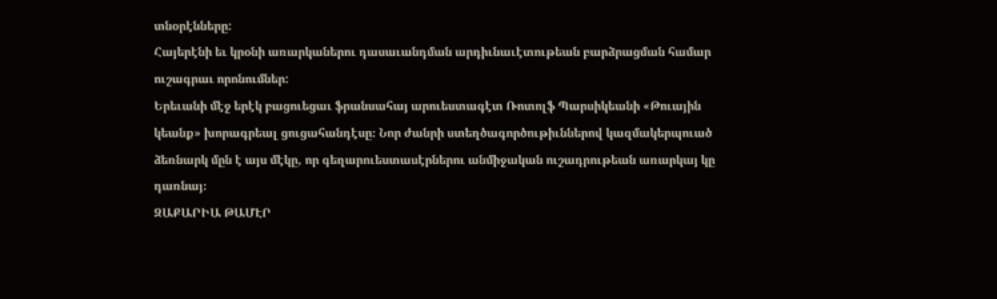տնօրէնները:
Հայերէնի եւ կրօնի առարկաներու դասաւանդման արդիւնաւէտութեան բարձրացման համար ուշագրաւ որոնումներ:
Երեւանի մէջ երէկ բացուեցաւ ֆրանսահայ արուեստագէտ Ռոտոլֆ Պարսիկեանի «Թուային կեանք» խորագրեալ ցուցահանդէսը։ Նոր ժանրի ստեղծագործութիւններով կազմակերպուած ձեռնարկ մըն է այս մէկը, որ գեղարուեստասէրներու անմիջական ուշադրութեան առարկայ կը դառնայ։
ԶԱՔԱՐԻԱ ԹԱՄԷՐ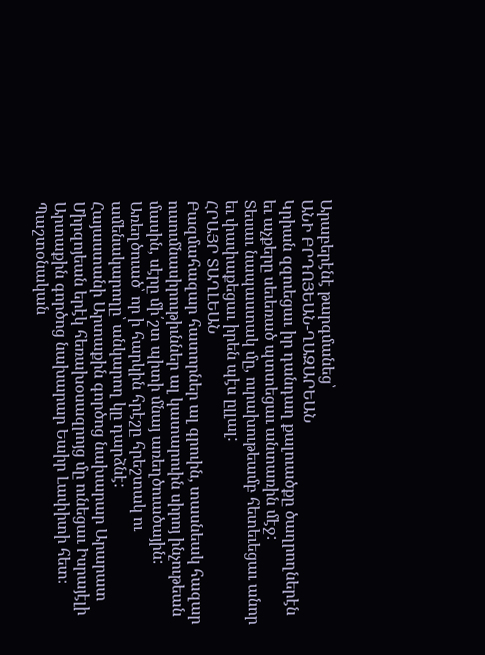Արաբերէնէ թարգմանեց՝
ԱՆԻ ԲՐԴՈՅԵԱՆ-ՂԱԶԱՐԵԱՆ
Կրիան զզուեցաւ իր դանդաղ քալուածքը ծաղրողներէն եւ աչքերը սեւեռած պտտեցաւ անտառին մէջ:
Տեսաւ նապաստակ մը, ուրախութեամբ հետեւեցաւ անոր եւ փափաքեցաւ իրեն պէս ըլլալ:
ՀՐԱՅՐ ՏԱՂԼԵԱՆ
Բազմահազար հատորներ ալ գրուին, տասնեակ հազար ուսումնասիրութիւններ ալ կատարուին սիրոյ ինչութեան մասին, սէրը մի՛շտ պիտի մնայ առեղծուածային: Առեղծուած՝ որ ի հարկին հրէշը հրեշտակ ու ամենակարողը՝ անկարող կը դարձնէ:
Հայաստանի Արտաքին գործոց նախարար Արարատ Միրզոյեան երէկ հեռախօսազրոյց մը ունեցաւ Իսրայէլի Արտաքին գործոց նախարար Եաիր Լափիտի հետ։ Պաշտօնական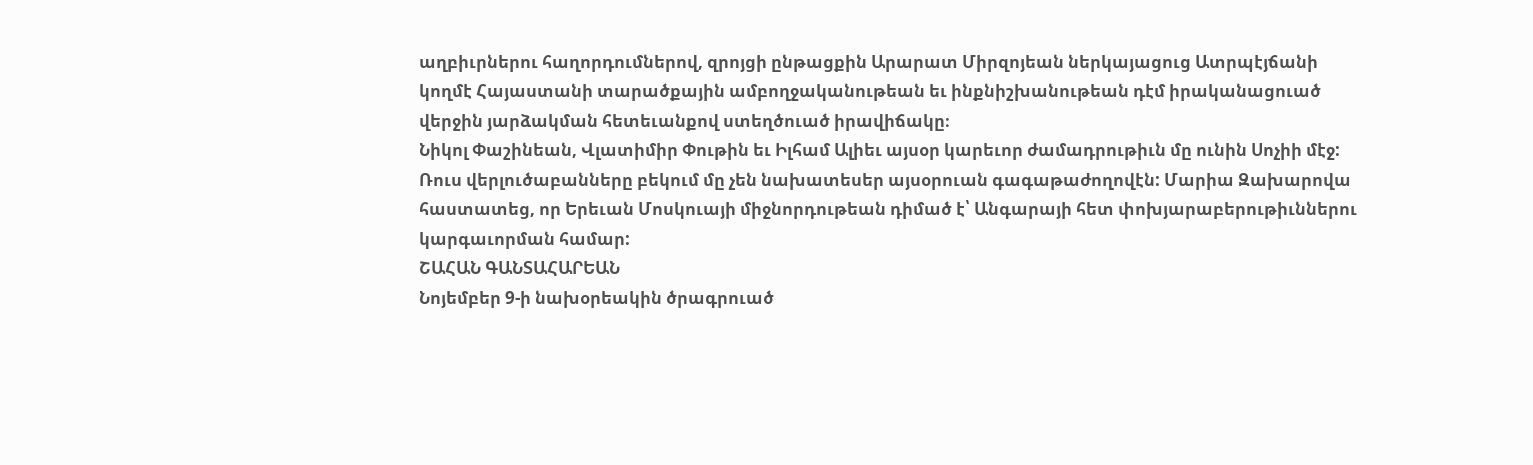աղբիւրներու հաղորդումներով, զրոյցի ընթացքին Արարատ Միրզոյեան ներկայացուց Ատրպէյճանի կողմէ Հայաստանի տարածքային ամբողջականութեան եւ ինքնիշխանութեան դէմ իրականացուած վերջին յարձակման հետեւանքով ստեղծուած իրավիճակը։
Նիկոլ Փաշինեան, Վլատիմիր Փութին եւ Իլհամ Ալիեւ այսօր կարեւոր ժամադրութիւն մը ունին Սոչիի մէջ:
Ռուս վերլուծաբանները բեկում մը չեն նախատեսեր այսօրուան գագաթաժողովէն: Մարիա Զախարովա հաստատեց, որ Երեւան Մոսկուայի միջնորդութեան դիմած է՝ Անգարայի հետ փոխյարաբերութիւններու կարգաւորման համար:
ՇԱՀԱՆ ԳԱՆՏԱՀԱՐԵԱՆ
Նոյեմբեր 9-ի նախօրեակին ծրագրուած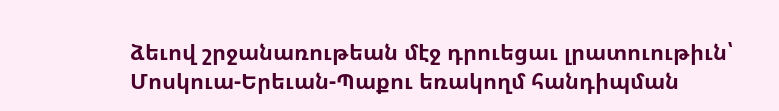ձեւով շրջանառութեան մէջ դրուեցաւ լրատուութիւն՝ Մոսկուա-Երեւան-Պաքու եռակողմ հանդիպման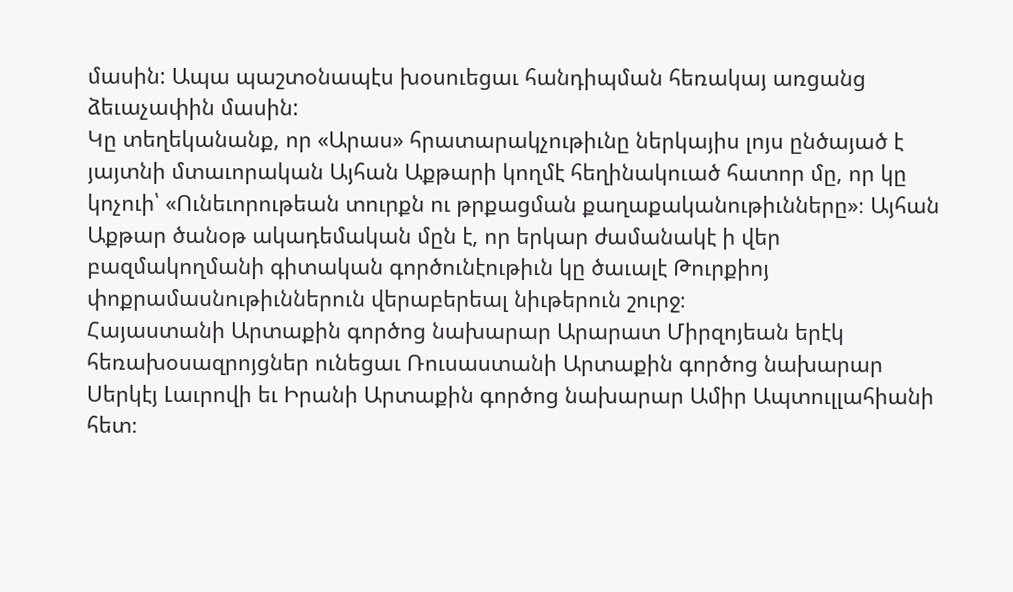մասին: Ապա պաշտօնապէս խօսուեցաւ հանդիպման հեռակայ առցանց ձեւաչափին մասին:
Կը տեղեկանանք, որ «Արաս» հրատարակչութիւնը ներկայիս լոյս ընծայած է յայտնի մտաւորական Այհան Աքթարի կողմէ հեղինակուած հատոր մը, որ կը կոչուի՝ «Ունեւորութեան տուրքն ու թրքացման քաղաքականութիւնները»։ Այհան Աքթար ծանօթ ակադեմական մըն է, որ երկար ժամանակէ ի վեր բազմակողմանի գիտական գործունէութիւն կը ծաւալէ Թուրքիոյ փոքրամասնութիւններուն վերաբերեալ նիւթերուն շուրջ։
Հայաստանի Արտաքին գործոց նախարար Արարատ Միրզոյեան երէկ հեռախօսազրոյցներ ունեցաւ Ռուսաստանի Արտաքին գործոց նախարար Սերկէյ Լաւրովի եւ Իրանի Արտաքին գործոց նախարար Ամիր Ապտուլլահիանի հետ։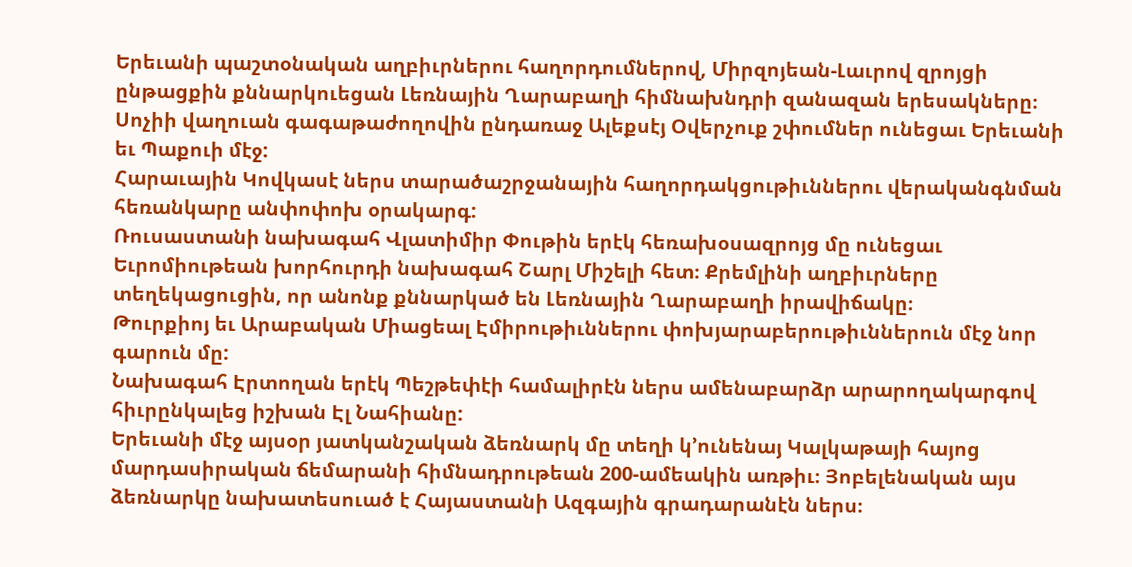Երեւանի պաշտօնական աղբիւրներու հաղորդումներով, Միրզոյեան-Լաւրով զրոյցի ընթացքին քննարկուեցան Լեռնային Ղարաբաղի հիմնախնդրի զանազան երեսակները։
Սոչիի վաղուան գագաթաժողովին ընդառաջ Ալեքսէյ Օվերչուք շփումներ ունեցաւ Երեւանի եւ Պաքուի մէջ:
Հարաւային Կովկասէ ներս տարածաշրջանային հաղորդակցութիւններու վերականգնման հեռանկարը անփոփոխ օրակարգ:
Ռուսաստանի նախագահ Վլատիմիր Փութին երէկ հեռախօսազրոյց մը ունեցաւ Եւրոմիութեան խորհուրդի նախագահ Շարլ Միշելի հետ։ Քրեմլինի աղբիւրները տեղեկացուցին, որ անոնք քննարկած են Լեռնային Ղարաբաղի իրավիճակը։
Թուրքիոյ եւ Արաբական Միացեալ Էմիրութիւններու փոխյարաբերութիւններուն մէջ նոր գարուն մը:
Նախագահ Էրտողան երէկ Պեշթեփէի համալիրէն ներս ամենաբարձր արարողակարգով հիւրընկալեց իշխան Էլ Նահիանը:
Երեւանի մէջ այսօր յատկանշական ձեռնարկ մը տեղի կ՚ունենայ Կալկաթայի հայոց մարդասիրական ճեմարանի հիմնադրութեան 200-ամեակին առթիւ։ Յոբելենական այս ձեռնարկը նախատեսուած է Հայաստանի Ազգային գրադարանէն ներս։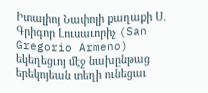Իտալիոյ Նափոլի քաղաքի Ս. Գրիգոր Լուսաւորիչ (San Gregorio Armeno) եկեղեցւոյ մէջ նախընթաց երեկոյեան տեղի ունեցաւ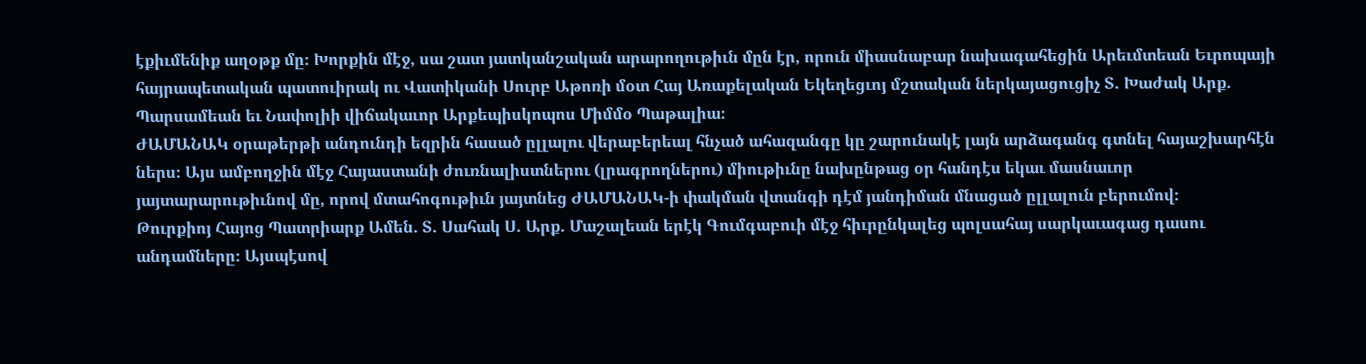էքիւմենիք աղօթք մը։ Խորքին մէջ, սա շատ յատկանշական արարողութիւն մըն էր, որուն միասնաբար նախագահեցին Արեւմտեան Եւրոպայի հայրապետական պատուիրակ ու Վատիկանի Սուրբ Աթոռի մօտ Հայ Առաքելական Եկեղեցւոյ մշտական ներկայացուցիչ Տ. Խաժակ Արք. Պարսամեան եւ Նափոլիի վիճակաւոր Արքեպիսկոպոս Միմմօ Պաթալիա։
ԺԱՄԱՆԱԿ օրաթերթի անդունդի եզրին հասած ըլլալու վերաբերեալ հնչած ահազանգը կը շարունակէ լայն արձագանգ գտնել հայաշխարհէն ներս։ Այս ամբողջին մէջ Հայաստանի ժուռնալիստներու (լրագրողներու) միութիւնը նախընթաց օր հանդէս եկաւ մասնաւոր յայտարարութիւնով մը, որով մտահոգութիւն յայտնեց ԺԱՄԱՆԱԿ-ի փակման վտանգի դէմ յանդիման մնացած ըլլալուն բերումով։
Թուրքիոյ Հայոց Պատրիարք Ամեն. Տ. Սահակ Ս. Արք. Մաշալեան երէկ Գումգաբուի մէջ հիւրընկալեց պոլսահայ սարկաւագաց դասու անդամները։ Այսպէսով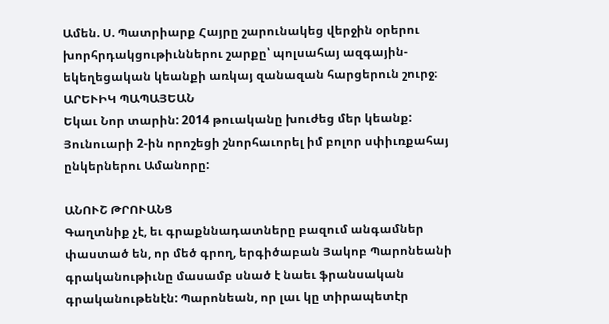Ամեն. Ս. Պատրիարք Հայրը շարունակեց վերջին օրերու խորհրդակցութիւններու շարքը՝ պոլսահայ ազգային-եկեղեցական կեանքի առկայ զանազան հարցերուն շուրջ։
ԱՐԵՒԻԿ ՊԱՊԱՅԵԱՆ
Եկաւ Նոր տարին: 2014 թուականը խուժեց մեր կեանք:
Յունուարի 2-ին որոշեցի շնորհաւորել իմ բոլոր սփիւռքահայ ընկերներու Ամանորը:

ԱՆՈՒՇ ԹՐՈՒԱՆՑ
Գաղտնիք չէ, եւ գրաքննադատները բազում անգամներ փաստած են, որ մեծ գրող, երգիծաբան Յակոբ Պարոնեանի գրականութիւնը մասամբ սնած է նաեւ ֆրանսական գրականութենէն: Պարոնեան, որ լաւ կը տիրապետէր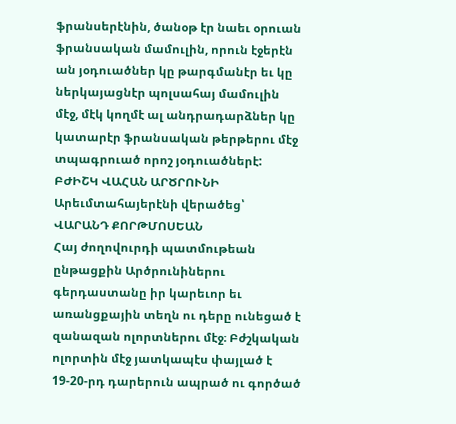ֆրանսերէնին, ծանօթ էր նաեւ օրուան ֆրանսական մամուլին, որուն էջերէն ան յօդուածներ կը թարգմանէր եւ կը ներկայացնէր պոլսահայ մամուլին մէջ, մէկ կողմէ ալ անդրադարձներ կը կատարէր ֆրանսական թերթերու մէջ տպագրուած որոշ յօդուածներէ:
ԲԺԻՇԿ ՎԱՀԱՆ ԱՐԾՐՈՒՆԻ
Արեւմտահայերէնի վերածեց՝
ՎԱՐԱՆԴ ՔՈՐԹՄՈՍԵԱՆ
Հայ ժողովուրդի պատմութեան ընթացքին Արծրունիներու գերդաստանը իր կարեւոր եւ առանցքային տեղն ու դերը ունեցած է զանազան ոլորտներու մէջ։ Բժշկական ոլորտին մէջ յատկապէս փայլած է 19-20-րդ դարերուն ապրած ու գործած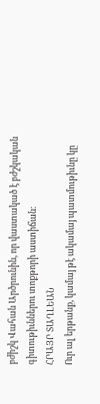բժիշկ Վահան Արծրունին, որ վաստակած է բժշկական գիտութիւններու տոքթորի աստիճան։
ՀՐԱՅՐ ՏԱՂԼԵԱՆ
Ուր ալ երթանք, կամայ թէ ակամայ պատմութիւնը կը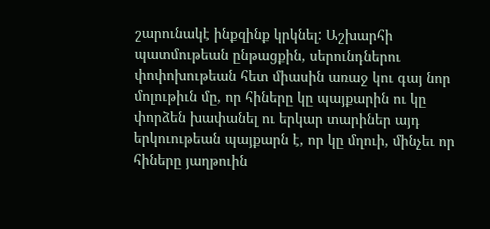շարունակէ ինքզինք կրկնել: Աշխարհի պատմութեան ընթացքին, սերունդներու փոփոխութեան հետ միասին առաջ կու գայ նոր մոլութիւն մը, որ հիները կը պայքարին ու կը փորձեն խափանել ու երկար տարիներ այդ երկուութեան պայքարն է, որ կը մղուի, մինչեւ որ հիները յաղթուին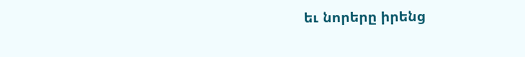եւ նորերը իրենց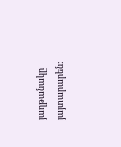յաղթանակը յայտարարեն: